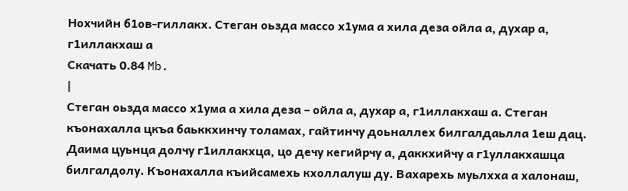Нохчийн б1ов-гиллакх. Стеган оьзда массо х1ума а хила деза ойла а, духар а, г1иллакхаш а
Скачать 0.84 Mb.
|
Стеган оьзда массо х1ума а хила деза – ойла а, духар а, г1иллакхаш а. Стеган къонахалла цкъа баьккхинчу толамах, гайтинчу доьналлех билгалдаьлла 1еш дац. Даима цуьнца долчу г1иллакхца, цо дечу кегийрчу а, даккхийчу а г1уллакхашца билгалдолу. Къонахалла къийсамехь кхоллалуш ду. Вахарехь муьлхха а халонаш,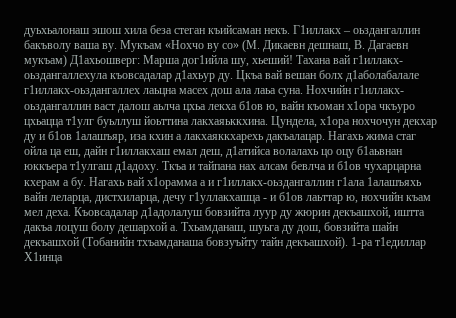дуьхьалонаш эшош хила беза стеган къийсаман некъ. Г1иллакх – оьздангаллин бакъволу ваша ву. Мукъам «Нохчо ву со» (М. Дикаевн дешнаш, В. Дагаевн мукъам) Д1ахьошверг: Марша дог1ийла шу, хьеший! Тахана вай г1иллакх-оьздангаллехула къовсадалар д1ахьур ду. Цкъа вай вешан болх д1аболабалале г1иллакх-оьздангаллех лаьцна масех дош ала лаьа суна. Нохчийн г1иллакх-оьздангаллин васт далош аьлча цхьа лекха б1ов ю, вайн къоман х1ора чкъуро цхьацца т1улг буьллуш йоьттина лакхаяьккхина. Цундела, х1ора нохчочун декхар ду и б1ов 1алашъяр, иза кхин а лакхаяккхарехь дакъалацар. Нагахь жима стаг ойла ца еш, дайн г1иллакхаш емал деш, д1атийса волалахь цо оцу б1аьвнан юккъера т1улгаш д1адоху. Ткъа и тайпана нах алсам бевлча и б1ов чухарцарна кхерам а бу. Нагахь вай х1орамма а и г1иллакх-оьздангаллин г1ала 1алашъяхь вайн леларца, дистхиларца, дечу г1уллакхашца - и б1ов лаьттар ю, нохчийн къам мел деха. Къовсадалар д1адолалуш бовзийта луур ду жюрин декъашхой, иштта дакъа лоцуш болу дешархой а. Тхьамданаш, шуьга ду дош, бовзийта шайн декъашхой (Тобанийн тхъамданаша бовзуъйту тайн декъашхой). 1-ра т1едиллар Х1инца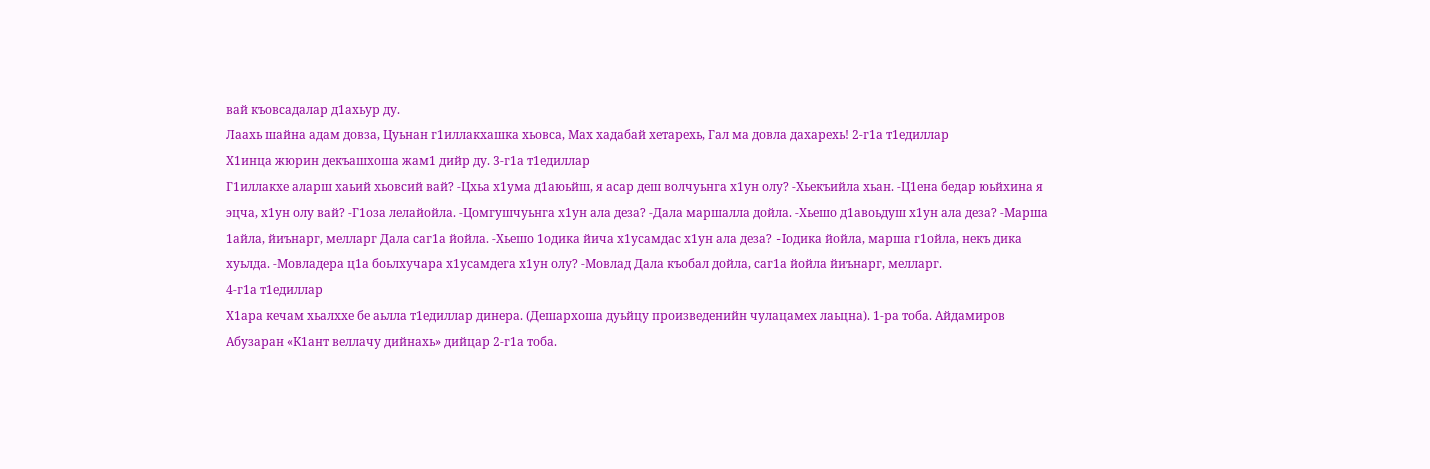вай къовсадалар д1ахьур ду.
Лаахь шайна адам довза, Цуьнан г1иллакхашка хьовса, Мах хадабай хетарехь, Гал ма довла дахарехь! 2-г1а т1едиллар
Х1инца жюрин декъашхоша жам1 дийр ду. 3-г1а т1едиллар
Г1иллакхе аларш хаьий хьовсий вай? -Цхьа х1ума д1аюьйш, я асар деш волчуьнга х1ун олу? -Хьекъийла хьан. -Ц1ена бедар юьйхина я эцча, х1ун олу вай? -Г1оза лелайойла. -Цомгушчуьнга х1ун ала деза? -Дала маршалла дойла. -Хьешо д1авоьдуш х1ун ала деза? -Марша 1айла, йиънарг, мелларг Дала саг1а йойла. -Хьешо 1одика йича х1усамдас х1ун ала деза? -Iодика йойла, марша г1ойла, некъ дика хуьлда. -Мовладера ц1а боьлхучара х1усамдега х1ун олу? -Мовлад Дала къобал дойла, саг1а йойла йиънарг, мелларг.
4-г1а т1едиллар
Х1ара кечам хьалххе бе аьлла т1едиллар динера. (Дешархоша дуьйцу произведенийн чулацамех лаьцна). 1-ра тоба. Айдамиров Абузаран «К1ант веллачу дийнахь» дийцар 2-г1а тоба.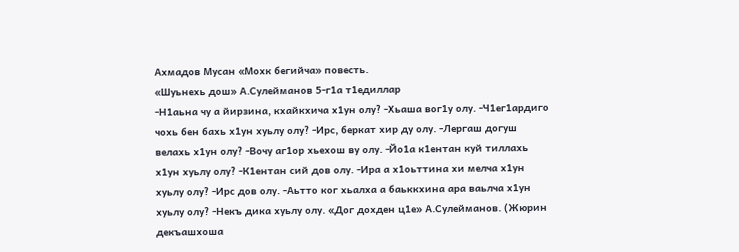Ахмадов Мусан «Мохк бегийча» повесть.
«Шуьнехь дош» А.Сулейманов 5-г1а т1едиллар
-Н1аьна чу а йирзина, кхайкхича х1ун олу? -Хьаша вог1у олу. -Ч1ег1ардиго чохь бен бахь х1ун хуьлу олу? -Ирс, беркат хир ду олу. -Лергаш догуш велахь х1ун олу? -Вочу аг1ор хьехош ву олу. -Йо1а к1ентан куй тиллахь х1ун хуьлу олу? -К1ентан сий дов олу. -Ира а х1оьттина хи мелча х1ун хуьлу олу? -Ирс дов олу. -Аьтто ког хьалха а баьккхина ара ваьлча х1ун хуьлу олу? -Некъ дика хуьлу олу. «Дог дохден ц1е» А.Сулейманов. (Жюрин декъашхоша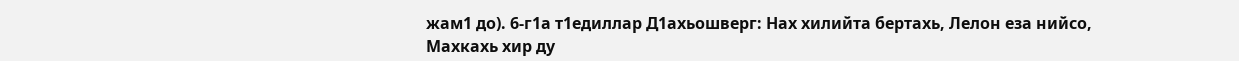жам1 до). 6-г1а т1едиллар Д1ахьошверг: Нах хилийта бертахь, Лелон еза нийсо, Махкахь хир ду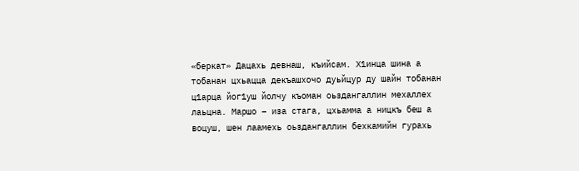«беркат» Дацахь девнаш, къийсам. Х1инца шина а тобанан цхьацца декъашхочо дуьйцур ду шайн тобанан ц1арца йог1уш йолчу къоман оьздангаллин мехаллех лаьцна. Маршо – иза стага, цхьамма а ницкъ беш а воцуш, шен лаамехь оьздангаллин бехкамийн гурахь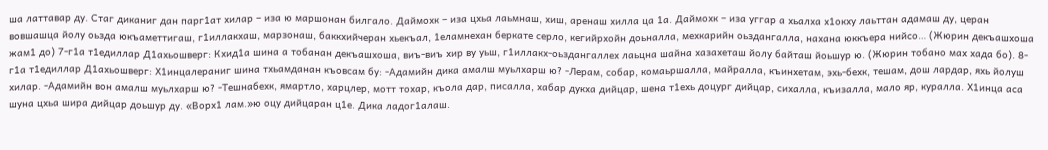ша латтавар ду. Стаг диканиг дан парг1ат хилар – иза ю маршонан билгало. Даймохк – иза цхьа лаьмнаш, хиш, аренаш хилла ца 1а. Даймохк – иза уггар а хьалха х1окху лаьттан адамаш ду, церан вовшашца йолу оьзда юкъаметтигаш, г1иллакхаш, марзонаш, баккхийчеран хьекъал, 1еламнехан беркате серло, кегийрхойн доьналла, мехкарийн оьздангалла, нахана юккъера нийсо… (Жюрин декъашхоша жам1 до) 7-г1а т1едиллар Д1ахьошверг: Кхид1а шина а тобанан декъашхоша, виъ-виъ хир ву уьш, г1иллакх-оьздангаллех лаьцна шайна хазахеташ йолу байташ йоьшур ю. (Жюрин тобано мах хада бо). 8-г1а т1едиллар Д1ахьошверг: Х1инцалераниг шина тхьамданан къовсам бу: -Адамийн дика амалш муьлхарш ю? -Лерам, собар, комаьршалла, майралла, къинхетам, эхь-бехк, тешам, дош лардар, яхь йолуш хилар. -Адамийн вон амалш муьлхарш ю? -Тешнабехк, ямартло, харцлер, мотт тохар, къола дар, писалла, хабар дукха дийцар, шена т1ехь доцург дийцар, сихалла, къизалла, мало яр, куралла. Х1инца аса шуна цхьа шира дийцар доьшур ду. «Ворх1 лам.»ю оцу дийцаран ц1е. Дика ладог1алаш.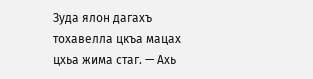Зуда ялон дагахъ тохавелла цкъа мацах цхьа жима стаг. — Ахь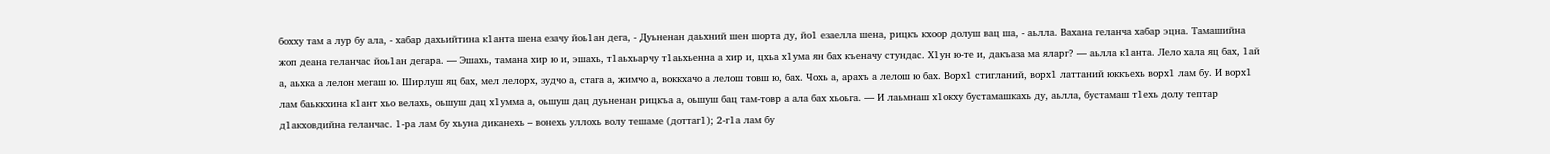бохху там а лур бу ала, - хабар дахьийтина к1анта шена езачу йоь1ан дега, - Дуьненан даьхний шен шорта ду, йо1 езаелла шена, рицкъ кхоор долуш вац ша, - аьлла. Вахана геланча хабар эцна. Тамашийна жоп деана геланчас йоь1ан дегара. — Эшахь, тамана хир ю и, эшахь, т1аьхьарчу т1аьхьенна а хир и, цхьа х1ума ян бах къеначу стундас. Х1ун ю-те и, дакъаза ма яларг? — аьлла к1анта. Лело хала яц бах, 1ай а, аьхка а лелон мегаш ю. Ширлуш яц бах, мел лелорх, зудчо а, стага а, жимчо а, воккхачо а лелош товш ю, бах. Чохь а, арахъ а лелош ю бах. Ворх1 стигланий, ворх1 латтаний юккъехь ворх1 лам бу. И ворх1 лам баьккхина к1ант хьо велахь, оьшуш дац х1умма а, оьшуш дац дуьненан рицкъа а, оьшуш бац там-товр а ала бах хьоьга. — И лаьмнаш х1окху бустамашкахь ду, аьлла, бустамаш т1ехь долу тептар д1акховдийна геланчас. 1-ра лам бу хьуна диканехь – вонехь уллохь волу тешаме (доттаг1); 2-г1а лам бу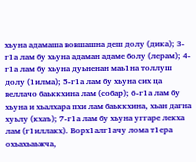хьуна адамаша вовшашна деш долу (дика); 3-г1а лам бу хьуна адаман адаме болу (лерам); 4-г1а лам бу хьуна дуьненан маь1на толлуш долу (1илма); 5-г1а лам бу хьуна сих ца веллачо баьккхина лам (собар); 6-г1а лам бу хьуна и хьалхара пхи лам баьккхина, хьан дагна хуьлу (кхаъ); 7-г1а лам бу хьуна уггаре лекха лам (г1иллакх). Ворх1алг1ачу лома т1ера охьахьаьжча,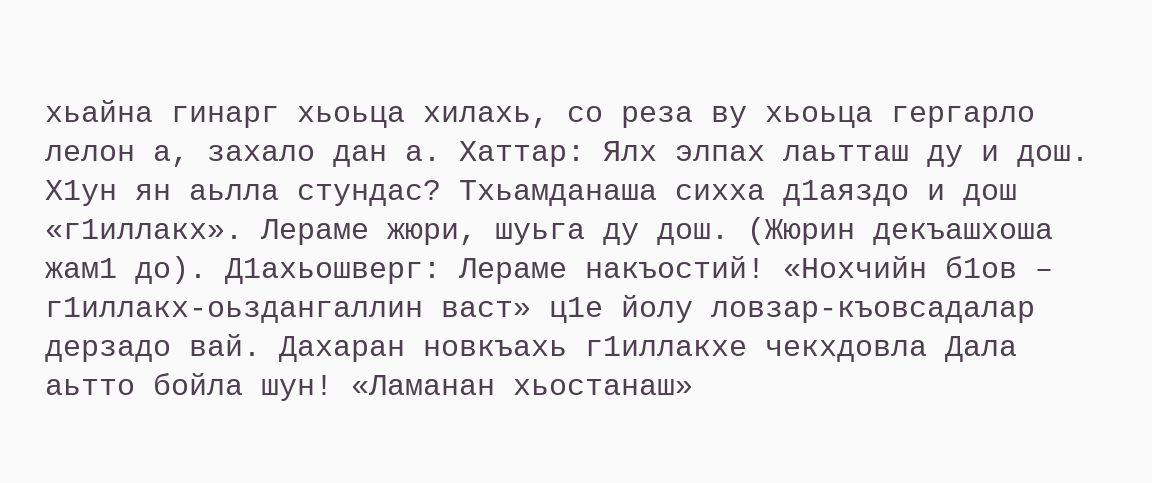хьайна гинарг хьоьца хилахь, со реза ву хьоьца гергарло лелон а, захало дан а. Хаттар: Ялх элпах лаьтташ ду и дош. Х1ун ян аьлла стундас? Тхьамданаша сихха д1аяздо и дош «г1иллакх». Лераме жюри, шуьга ду дош. (Жюрин декъашхоша жам1 до). Д1ахьошверг: Лераме накъостий! «Нохчийн б1ов – г1иллакх-оьздангаллин васт» ц1е йолу ловзар-къовсадалар дерзадо вай. Дахаран новкъахь г1иллакхе чекхдовла Дала аьтто бойла шун! «Ламанан хьостанаш»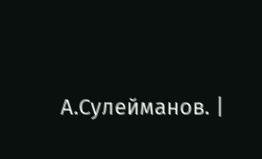А.Сулейманов. |